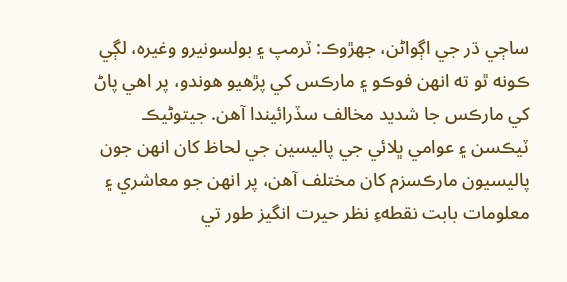ساڄي ڌر جي اڳواڻن، جهڙوڪ: ٽرمپ ۽ بولسونيرو وغيره، لڳي ڪونه ٿو ته انهن فوڪو ۽ مارڪس کي پڙهيو هوندو، پر اهي پاڻ کي مارڪس جا شديد مخالف سڏرائيندا آهن. جيتوڻيڪ ٽيڪسن ۽ عوامي ڀلائي جي پاليسين جي لحاظ کان انهن جون پاليسيون مارڪسزم کان مختلف آهن، پر انهن جو معاشري ۽ معلومات بابت نقطهءِ نظر حيرت انگيز طور تي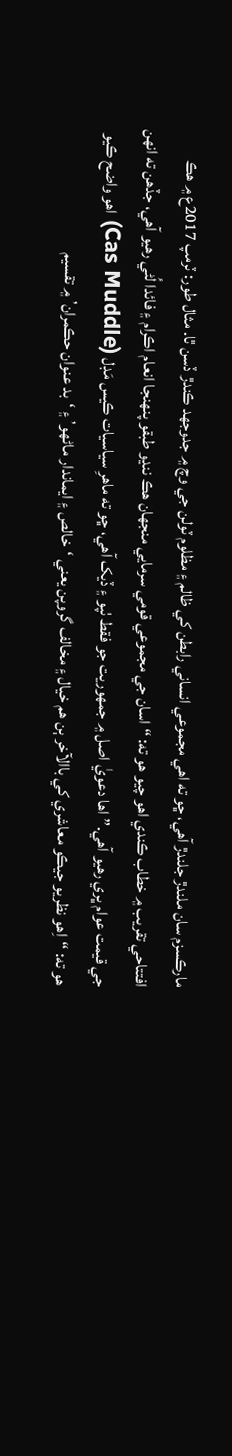مارڪسزم سان ملندڙ جلندڙ آهي، ڇو ته اهي مجموعي انساني رابطن کي ظالم ۽ مظلوم ٽولن جي وچ ۾ جدوجهد ڪندڙ ڏسن ٿا. مثال طور: ٽرمپ 2017ع ۾ هڪ افتتاحي تقريب ۾ خطاب ڪندي اهو چيو هو ته: “اسان جي مجموعي قومي سرمايي منجهان هڪ ننڍو طبقو پنهنجا انعام اڪرام ۽ فائدا لُڻي رهيو آهي، جڏهن ته انهن جي قيمت عوام ڀري رهيو آهي.” اها دعويٰ اصل ۾ جمهوريت جو فقط ٺپو ۽ ڏيک آهي، ڇو ته ماهرِ سياسيات ڪيس مَڊل (Cas Muddle) اهو واضح ڪيو هو ته: “اِهو نظريو جيڪو معاشري کي باالآخر ٻن هم خيال ۽ مخالف گروپن يعني ‘خالص ۽ ايماندار ماڻهو’ ۽ ‘بد عنوان حڪمران’ ۾ تقسيم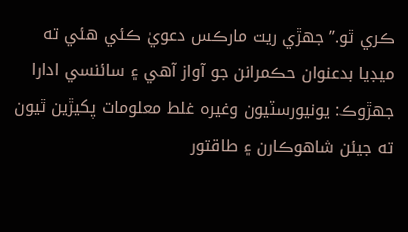ڪري ٿو.” جهڙي ريت مارڪس دعويٰ ڪئي هئي ته ميڊيا بدعنوان حڪمرانن جو آواز آهي ۽ سائنسي ادارا جهڙوڪ: يونيورسٽيون وغيره غلط معلومات پکيڙين ٿيون ته جيئن شاهوڪارن ۽ طاقتور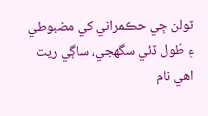ٽولن جِي حڪمراني کي مضبوطي ۽ طُول ڏئي سگهجي، ساڳي ريت اهي نام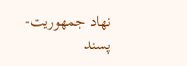نهاد جمهوريت-پسند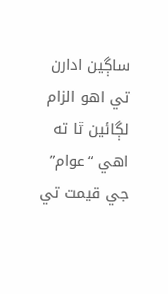ساڳين ادارن تي اهو الزام لڳائين ٿا ته اهي “عوام” جي قيمت تي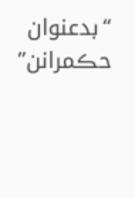“بدعنوان حڪمرانن”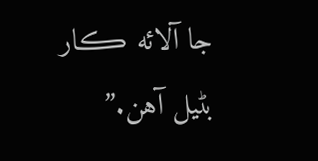جا آلائه ڪار بڻيل آهن.”